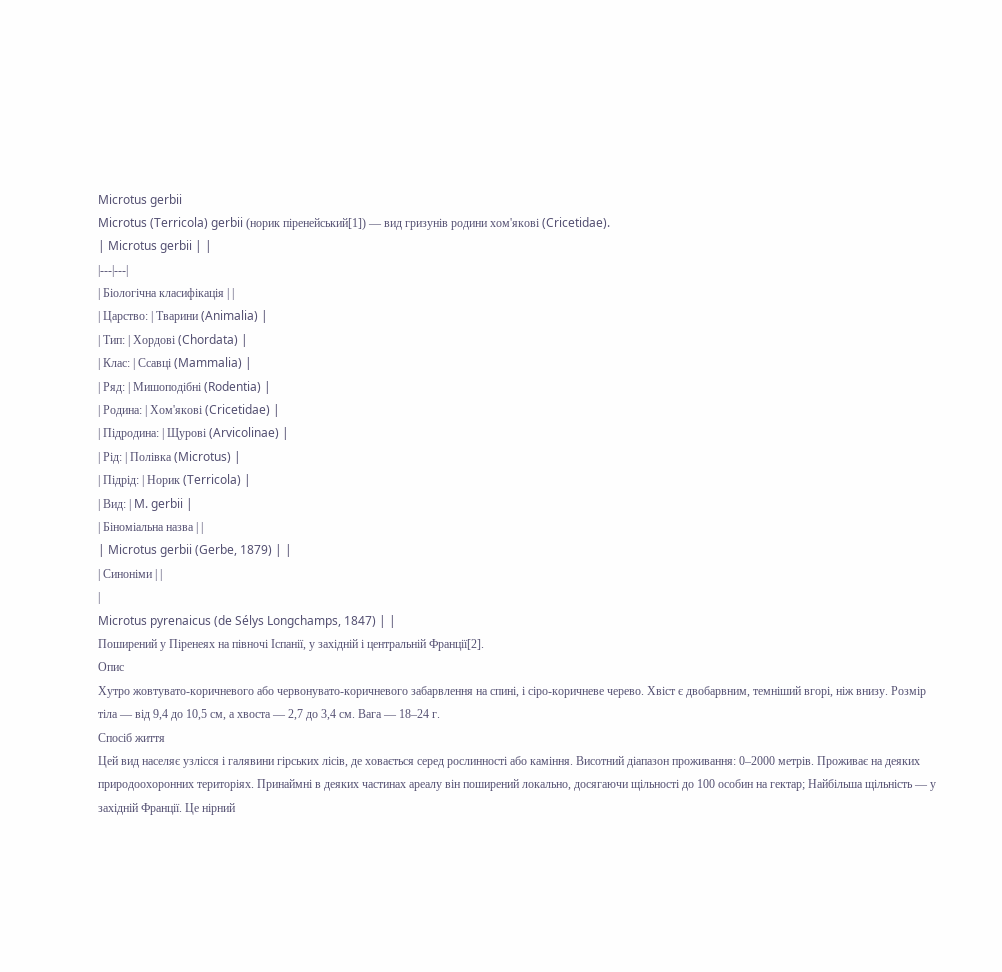Microtus gerbii
Microtus (Terricola) gerbii (норик піренейський[1]) — вид гризунів родини хом'якові (Cricetidae).
| Microtus gerbii | |
|---|---|
| Біологічна класифікація | |
| Царство: | Тварини (Animalia) |
| Тип: | Хордові (Chordata) |
| Клас: | Ссавці (Mammalia) |
| Ряд: | Мишоподібні (Rodentia) |
| Родина: | Хом'якові (Cricetidae) |
| Підродина: | Щурові (Arvicolinae) |
| Рід: | Полівка (Microtus) |
| Підрід: | Норик (Terricola) |
| Вид: | M. gerbii |
| Біноміальна назва | |
| Microtus gerbii (Gerbe, 1879) | |
| Синоніми | |
|
Microtus pyrenaicus (de Sélys Longchamps, 1847) | |
Поширений у Піренеях на півночі Іспанії, у західній і центральній Франції[2].
Опис
Хутро жовтувато-коричневого або червонувато-коричневого забарвлення на спині, і сіро-коричневе черево. Хвіст є двобарвним, темніший вгорі, ніж внизу. Розмір тіла — від 9,4 до 10,5 см, а хвоста — 2,7 до 3,4 см. Вага — 18–24 г.
Спосіб життя
Цей вид населяє узлісся і галявини гірських лісів, де ховається серед рослинності або каміння. Висотний діапазон проживання: 0–2000 метрів. Проживає на деяких природоохоронних територіях. Принаймні в деяких частинах ареалу він поширений локально, досягаючи щільності до 100 особин на гектар; Найбільша щільність — у західній Франції. Це нірний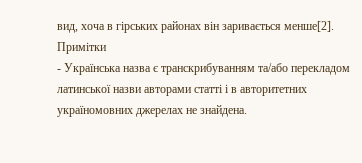вид, хоча в гірських районах він заривається менше[2].
Примітки
- Українська назва є транскрибуванням та/або перекладом латинської назви авторами статті і в авторитетних україномовних джерелах не знайдена.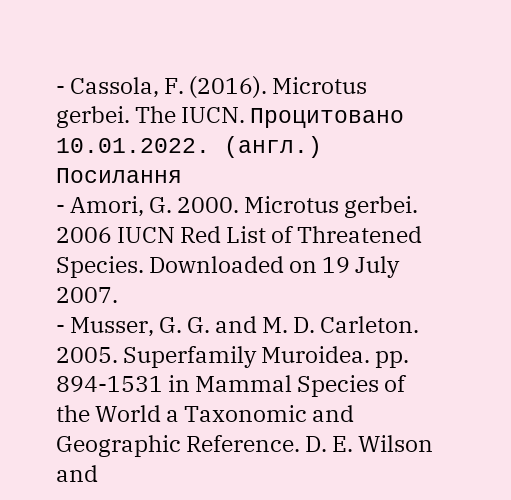- Cassola, F. (2016). Microtus gerbei. The IUCN. Процитовано 10.01.2022. (англ.)
Посилання
- Amori, G. 2000. Microtus gerbei. 2006 IUCN Red List of Threatened Species. Downloaded on 19 July 2007.
- Musser, G. G. and M. D. Carleton. 2005. Superfamily Muroidea. pp. 894-1531 in Mammal Species of the World a Taxonomic and Geographic Reference. D. E. Wilson and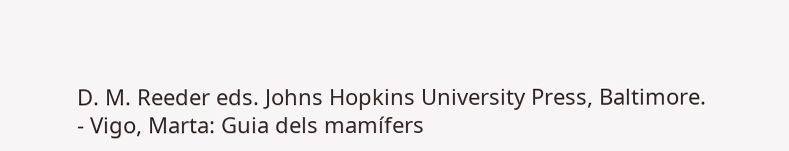D. M. Reeder eds. Johns Hopkins University Press, Baltimore.
- Vigo, Marta: Guia dels mamífers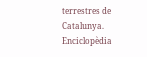terrestres de Catalunya. Enciclopèdia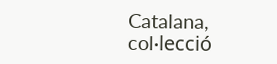Catalana, col·lecció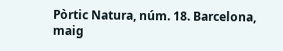Pòrtic Natura, núm. 18. Barcelona, maig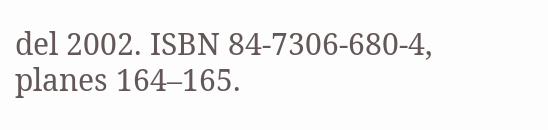del 2002. ISBN 84-7306-680-4, planes 164–165.